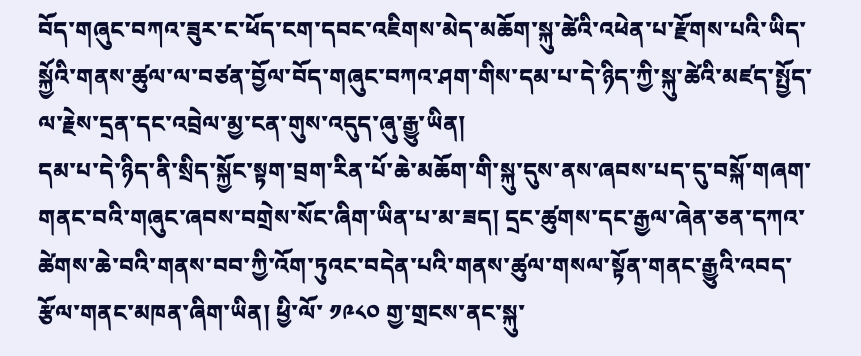བོད་གཞུང་བཀའ་ཟུར་ང་ཕོད་ངག་དབང་འཇིགས་མེད་མཆོག་སྐུ་ཚེའི་འཕེན་པ་རྫོགས་པའི་ཡིད་སྐྱོའི་གནས་ཚུལ་ལ་བཙན་བྱོལ་བོད་གཞུང་བཀའ་ཤག་གིས་དམ་པ་དེ་ཉིད་ཀྱི་སྐུ་ཚེའི་མཛད་སྤྱོད་ལ་རྗེས་དྲན་དང་འབྲེལ་མྱ་ངན་གུས་འདུད་ཞུ་རྒྱུ་ཡིན།
དམ་པ་དེ་ཉིད་ནི་སྲིད་སྐྱོང་སྟག་བྲག་རིན་པོ་ཆེ་མཆོག་གི་སྐུ་དུས་ནས་ཞབས་པད་དུ་བསྐོ་གཞག་གནང་བའི་གཞུང་ཞབས་བགྲེས་སོང་ཞིག་ཡིན་པ་མ་ཟད། དྲང་ཚུགས་དང་རྒྱལ་ཞེན་ཅན་དཀའ་ཚེགས་ཆེ་བའི་གནས་བབ་ཀྱི་འོག་ཏུའང་བདེན་པའི་གནས་ཚུལ་གསལ་སྟོན་གནང་རྒྱུའི་འབད་རྩོལ་གནང་མཁན་ཞིག་ཡིན། ཕྱི་ལོ་ ༡༩༨༠ གྱ་གྲངས་ནང་སྐུ་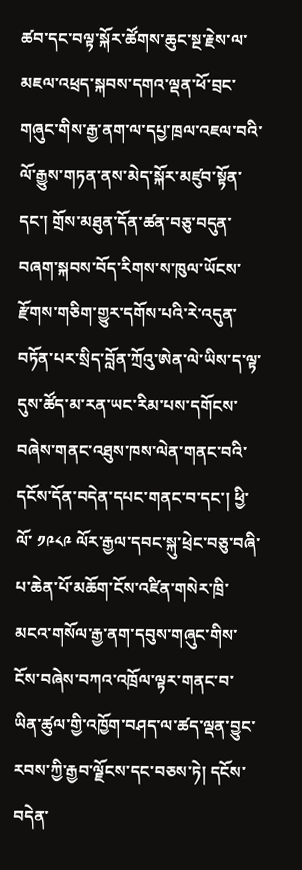ཚབ་དང་བལྟ་སྐོར་ཚོགས་ཆུང་སྔ་རྗེས་ལ་མཇལ་འཕྲད་སྐབས་དགའ་ལྡན་ཕོ་བྲང་གཞུང་གིས་རྒྱ་ནག་ལ་དཔྱ་ཁྲལ་འཇལ་བའི་ལོ་རྒྱུས་གཏན་ནས་མེད་སྐོར་མཛུབ་སྟོན་དང་། གྲོས་མཐུན་དོན་ཚན་བཅུ་བདུན་བཞག་སྐབས་བོད་རིགས་ས་ཁུལ་ཡོངས་རྫོགས་གཅིག་གྱུར་དགོས་པའི་རེ་འདུན་བཏོན་པར་སྲིད་བློན་ཀྲོའུ་ཨེན་ལེ་ཡིས་ད་ལྟ་དུས་ཚོད་མ་རན་ཡང་རིམ་པས་དགོངས་བཞེས་གནང་འཐུས་ཁས་ལེན་གནང་བའི་དངོས་དོན་བདེན་དཔང་གནང་བ་དང་། ཕྱི་ལོ་ ༡༩༨༩ ལོར་རྒྱལ་དབང་སྐུ་ཕྲེང་བཅུ་བཞི་པ་ཆེན་པོ་མཆོག་ངོས་འཛིན་གསེར་ཁྲི་མངའ་གསོལ་རྒྱ་ནག་དབུས་གཞུང་གིས་ངོས་བཞེས་བཀའ་འཁྲོལ་ལྟར་གནང་བ་ཡིན་ཚུལ་གྱི་འཁྱོག་བཤད་ལ་ཚད་ལྡན་བྱུང་རབས་ཀྱི་རྒྱབ་ལྗོངས་དང་བཅས་ཏེ། དངོས་བདེན་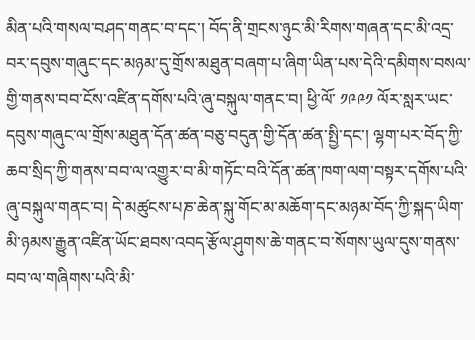མིན་པའི་གསལ་བཤད་གནང་བ་དང་། བོད་ནི་གྲངས་ཉུང་མི་རིགས་གཞན་དང་མི་འདྲ་བར་དབུས་གཞུང་དང་མཉམ་དུ་གྲོས་མཐུན་བཞག་པ་ཞིག་ཡིན་པས་དེའི་དམིགས་བསལ་གྱི་གནས་བབ་ངོས་འཛིན་དགོས་པའི་ཞུ་བསྐུལ་གནང་བ། ཕྱི་ལོ་ ༡༩༩༡ ལོར་སླར་ཡང་དབུས་གཞུང་ལ་གྲོས་མཐུན་དོན་ཚན་བཅུ་བདུན་གྱི་དོན་ཚན་སྤྱི་དང་། ལྷག་པར་བོད་ཀྱི་ཆབ་སྲིད་ཀྱི་གནས་བབ་ལ་འགྱུར་བ་མི་གཏོང་བའི་དོན་ཚན་ཁག་ལག་བསྟར་དགོས་པའི་ཞུ་བསྐུལ་གནང་བ། དེ་མཚུངས་པཎ་ཆེན་སྐུ་གོང་མ་མཆོག་དང་མཉམ་བོད་ཀྱི་སྐད་ཡིག་མི་ཉམས་རྒྱུན་འཛིན་ཡོང་ཐབས་འབད་རྩོལ་ཤུགས་ཆེ་གནང་བ་སོགས་ཡུལ་དུས་གནས་བབ་ལ་གཞིགས་པའི་མི་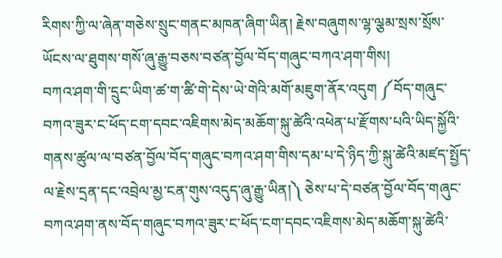རིགས་ཀྱི་ལ་ཞེན་གཅེས་སྲུང་གནང་མཁན་ཞིག་ཡིན། རྗེས་བཞུགས་ལྷ་ལྕམ་སྲས་སྲོས་ཡོངས་ལ་ཐུགས་གསོ་ཞུ་རྒྱུ་བཅས་བཙན་བྱོལ་བོད་གཞུང་བཀའ་ཤག་གིས།
བཀའ་ཤག་གི་དྲུང་ཡིག་ཚ་ག་ཚི་གེ་དེས་ཡེ་གེའི་མགོ་མཇུག་ནོར་འདུག ༼བོད་གཞུང་བཀའ་ཟུར་ང་ཕོད་ངག་དབང་འཇིགས་མེད་མཆོག་སྐུ་ཚེའི་འཕེན་པ་རྫོགས་པའི་ཡིད་སྐྱོའི་གནས་ཚུལ་ལ་བཙན་བྱོལ་བོད་གཞུང་བཀའ་ཤག་གིས་དམ་པ་དེ་ཉིད་ཀྱི་སྐུ་ཚེའི་མཛད་སྤྱོད་ལ་རྗེས་དྲན་དང་འབྲེལ་མྱ་ངན་གུས་འདུད་ཞུ་རྒྱུ་ཡིན།༽ ཅེས་པ་དེ་བཙན་བྱོལ་བོད་གཞུང་བཀའ་ཤག་ནས་བོད་གཞུང་བཀའ་ཟུར་ང་ཕོད་ངག་དབང་འཇིགས་མེད་མཆོག་སྐུ་ཚེའི་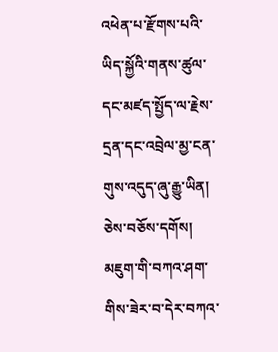འཕེན་པ་རྫོགས་པའི་ཡིད་སྐྱོའི་གནས་ཚུལ་དང་མཛད་སྤྱོད་ལ་རྗེས་དྲན་དང་འབྲེལ་མྱ་ངན་གུས་འདུད་ཞུ་རྒྱུ་ཡིན། ཅེས་བཅོས་དགོས།
མཇུག་གི་བཀའ་ཤག་གིས་ཟེར་བ་དེར་བཀའ་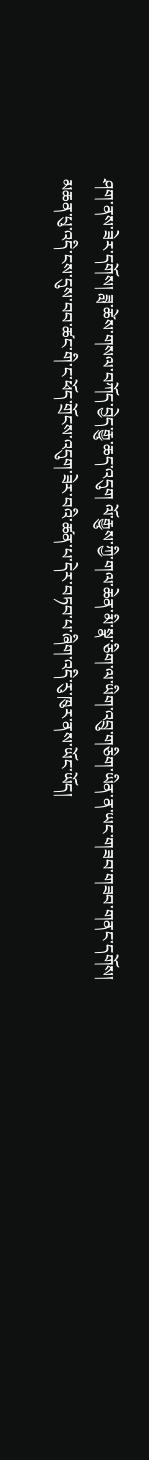ཤག་ནས་ཟེར་དགོས། ཟླ་ཚེས་གསལ་བཀོད་བྱེད་རྒྱུ་ཆད་འདུག ལོ་རྒྱུས་ཀྱི་གལ་ཆེན་མི་སྣ་ཅིག་ལ་ཡིག་འབྲུ་གཅིག་ཡིན་ན་ཡང་གཟབ་གཟབ་གནང་དགོས།
མཆན་པུ་འདི་ངས་དུས་བབ་ཚང་གི་ང་ཕོད་གྲོངས་འདུག་ཟེར་བའི་ཚན་པ་དེར་བཏབ་པ་ཞིག་འདི་རུ་ཁུར་ནས་ཡོང་ཡོད།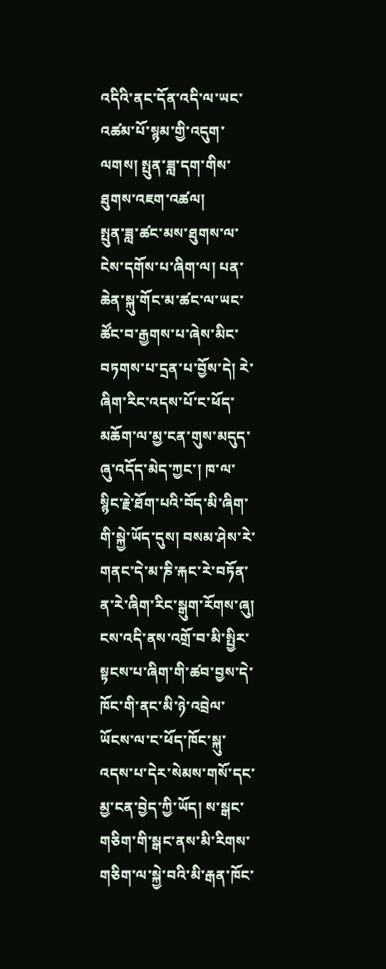འདིའི་ནང་དོན་འདི་ལ་ཡང་འཚམ་པོ་སྙམ་གྱི་འདུག་ལགས། སྤུན་ཟླ་དག་གིས་ཐུགས་འཇག་འཚལ།
སྤུན་ཟླ་ཚང་མས་ཐུགས་ལ་ངེས་དགོས་པ་ཞིག་ལ། པན་ཆེན་སྐུ་གོང་མ་ཚང་ལ་ཡང་ཚོང་བ་རྒྱགས་པ་ཞེས་མིང་བཏགས་པ་དྲན་པ་བྱོས་དེ། རེ་ཞིག་རིང་འདས་པོ་ང་ཕོད་མཆོག་ལ་མྱ་ངན་གུས་མདུད་ཞུ་འདོད་མེད་ཀྱང་། ཁ་ལ་སྙིང་རྗེ་ཐོག་པའི་བོད་མི་ཞིག་གི་སྐྱེ་ཡོད་དུས། བསམ་ཤེས་རེ་གནང་དེ་མ་ཎི་རྐང་རེ་བཏོན་ན་རེ་ཞིག་རིང་སྒུག་རོགས་ཞུ། ངས་འདི་ནས་འགྲོ་བ་མི་སྤྱིར་སྟངས་པ་ཞིག་གི་ཚབ་བྱས་དེ་ཁོང་གི་ནང་མི་ཉེ་འབྲེལ་ཡོངས་ལ་ང་ཕོད་ཁོང་སྐུ་འདས་པ་དེར་སེམས་གསོ་དང་མྱ་ངན་བྱེད་ཀྱི་ཡོད། ས་སྒང་གཅིག་གི་སྒང་ནས་མི་རིགས་གཅིག་ལ་སྐྱེ་བའི་མི་རྒན་ཁོང་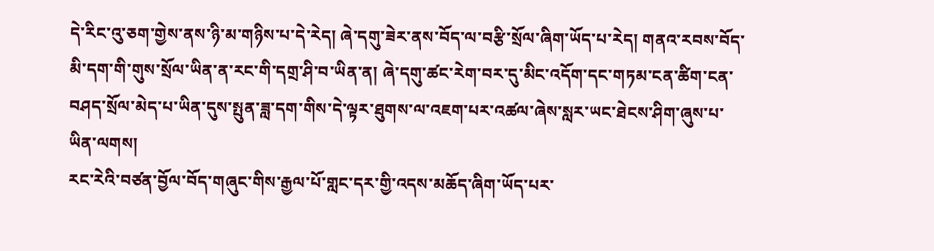དེ་རིང་འུ་ཅག་གྱེས་ནས་ཉི་མ་གཉིས་པ་དེ་རེད། ཞེ་དགུ་ཟེར་ནས་བོད་ལ་བརྩི་སྲོལ་ཞིག་ཡོད་པ་རེད། གནའ་རབས་བོད་མི་དག་གི་གུས་སྲོལ་ཡིན་ན་རང་གི་དགྲ་ཤི་བ་ཡིན་ན། ཞེ་དགུ་ཚང་རེག་བར་དུ་མིང་འདོག་དང་གཏམ་ངན་ཚིག་ངན་བཤད་སྲོལ་མེད་པ་ཡིན་དུས་སྤུན་ཟླ་དག་གིས་དེ་ལྟར་ཐུགས་ལ་འཇག་པར་འཚལ་ཞེས་སླར་ཡང་ཐེངས་ཤིག་ཞུས་པ་ཡིན་ལགས།
རང་རེའི་བཙན་བྱོལ་བོད་གཞུང་གིས་རྒྱལ་པོ་གླང་དར་གྱི་འདས་མཆོད་ཞིག་ཡོད་པར་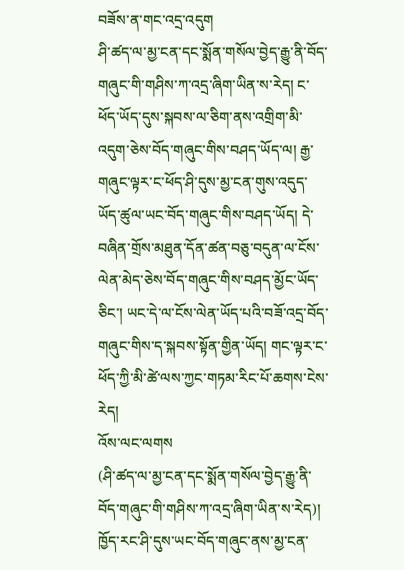བཟོས་ན་གང་འདྲ་འདུག
ཤི་ཚད་ལ་མྱ་ངན་དང་སྨོན་གསོལ་བྱེད་རྒྱུ་ནི་བོད་གཞུང་གི་གཤིས་ཀ་འདྲ་ཞིག་ཡིན་ས་རེད། ང་ཕོད་ཡོད་དུས་སྐབས་ལ་ཅིག་ནས་འགྲིག་མི་འདུག་ཅེས་བོད་གཞུང་གིས་བཤད་ཡོད་ལ། རྒྱ་གཞུང་ལྟར་ང་ཕོད་ཤི་དུས་མྱ་ངན་གུས་འདུད་ཡོད་ཚུལ་ཡང་བོད་གཞུང་གིས་བཤད་ཡོད། དེ་བཞིན་གྲོས་མཐུན་དོན་ཚན་བཅུ་བདུན་ལ་ངོས་ལེན་མེད་ཅེས་བོད་གཞུང་གིས་བཤད་མྱོང་ཡོད་ཅིང་། ཡང་དེ་ལ་ངོས་ལེན་ཡོད་པའི་བཟོ་འདྲ་བོད་གཞུང་གིས་ད་སྐབས་སྟོན་གྱིན་ཡོད། གང་ལྟར་ང་ཕོད་ཀྱི་མི་ཚེ་ལས་ཀྱང་གཏམ་རིང་པོ་ཆགས་ངེས་རེད།
འོས་ལང་ལགས
(ཤི་ཚད་ལ་མྱ་ངན་དང་སྨོན་གསོལ་བྱེད་རྒྱུ་ནི་བོད་གཞུང་གི་གཤིས་ཀ་འདྲ་ཞིག་ཡིན་ས་རེད)།
ཁྱོད་རང་ཤི་དུས་ཡང་བོད་གཞུང་ནས་མྱ་ངན་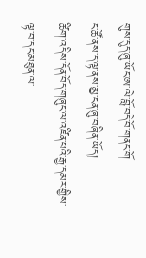གུས་དུད་ཞུ་ཡོང་ཨ་ལེ་བློ་བདེ་བོ་གནང་གོ
ང་ཚོ་ནས་ད་ལྟ་ནས་མྱ་ངན་ཞུ་བཞིན་ཡོད།
ཚིག་འདིས་དོན་བོད་གཞུང་ལ་འཛིན་པའི་རྒྱ་དམར་གྱིས་ལྟ་བ་དང་མཐུན་ལ་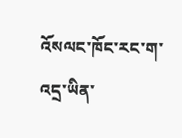འོསལང་ཁོང་རང་ག་འདྲ་ཡིན་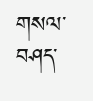གསལ་བཤད་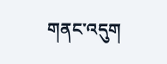གནང་འདུག